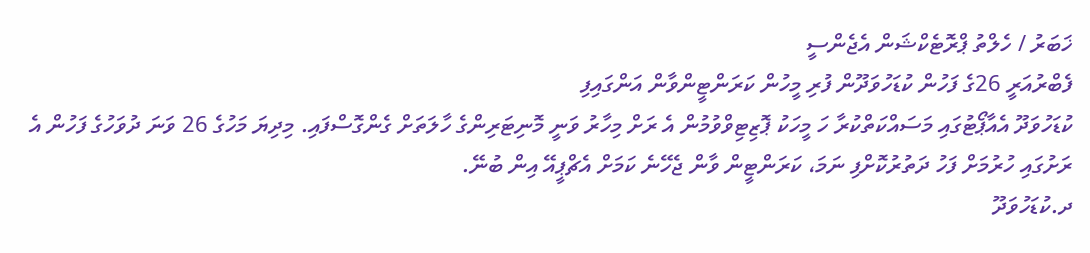ޚަބަރު / ހެލްތު ޕްރޮޓެކްޝަން އެޖެންސީ
ފެބްރުއަރީ 26ގެ ފަހުން ކުޑަހުވަދޫން ފުރި މީހުން ކަރަންޓީންވާން އަންގައިފި
ކުޑަހުވަދޫ އެއާޕޯޓުގައި މަސައްކަތްކުރާ ހަ މީހަކު ޕޮޒިޓިވްވުމުން އެ ރަށް މިހާރު ވަނީ މޮނިޓަރިންގެ ހާލަތަށް ގެންގޮސްފައި. މިދިޔަ މަހުގެ 26 ވަނަ ދުވަހުގެ ފަހުން އެ ރަށުގައި ހުރުމަށް ފަހު ދަތުރުކޮށްފި ނަމަ، ކަރަންޓީން ވާން ޖެހޭނެ ކަމަށް އެޗްޕީއޭ އިން ބުނޭ.
ދ.ކުޑަހުވަދޫ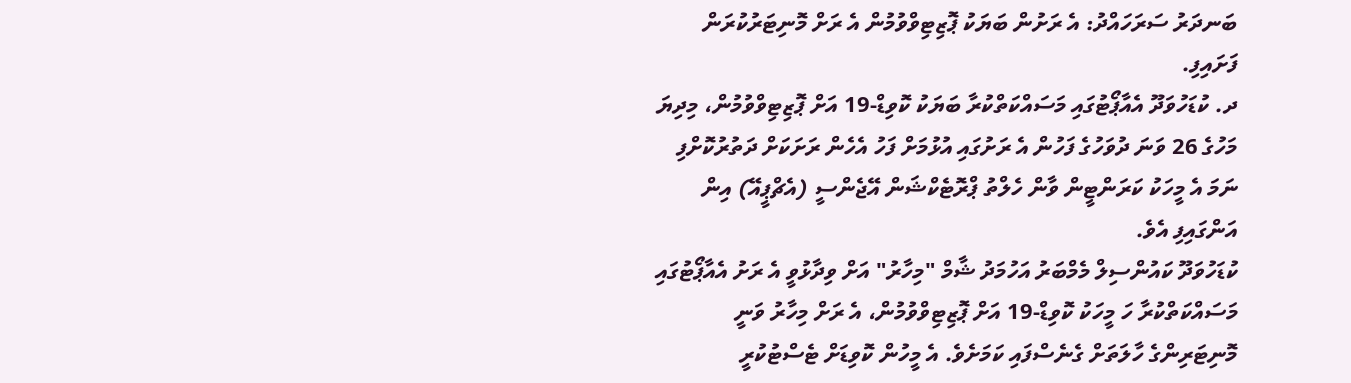ބަނދަރު ސަރަހައްދު: އެ ރަށުން ބަޔަކު ޕޮޒިޓިވްވުމުން އެ ރަށް މޮނިޓަރުކުރަން ފަށައިފި.
ދ. ކުޑަހުވަދޫ އެއާޕޯޓުގައި މަސައްކަތްކުރާ ބަޔަކު ކޮވިޑް-19 އަށް ޕޮޒިޓިވްވުމުން، މިދިޔަ މަހުގެ 26 ވަނަ ދުވަހުގެ ފަހުން އެ ރަށުގައި އުޅުމަށް ފަހު އެހެން ރަށަކަށް ދަތުރުކޮށްފި ނަމަ އެ މީހަކު ކަރަންޓީން ވާން ހެލްތު ޕްރޮޓެކްޝަން އޭޖެންސީ (އެޗްޕީއޭ) އިން އަންގައިފި އެވެ.
ކުޑަހުވަދޫ ކައުންސިލް މެމްބަރު އަހުމަދު ޝާމް "މިހާރު" އަށް ވިދާޅުވީ އެ ރަށު އެއާޕޯޓުގައި މަސައްކަތްކުރާ ހަ މީހަކު ކޮވިޑް-19 އަށް ޕޮޒިޓިވްވުމުން، އެ ރަށް މިހާރު ވަނީ މޮނިޓަރިންގެ ހާލަތަށް ގެނެސްފައި ކަމަށެވެ. އެ މީހުން ކޮވިޑަށް ޓެސްޓުކުރީ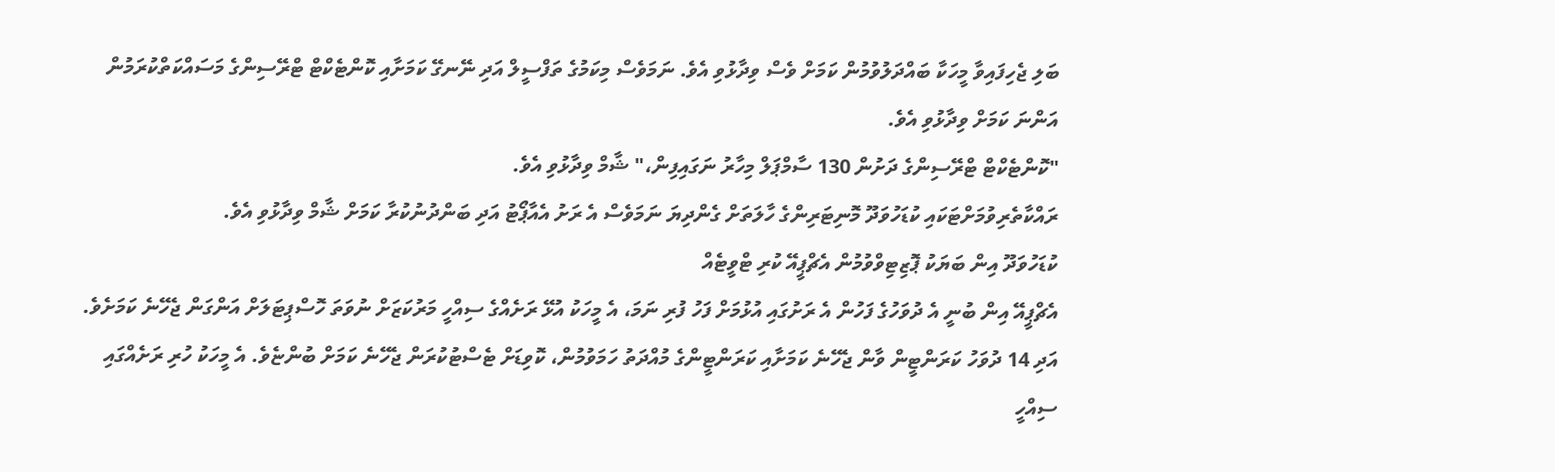ބަލި ޖެހިފައިވާ މީހަކާ ބައްދަލުވުމުން ކަމަށް ވެސް ވިދާޅުވި އެވެ. ނަމަވެސް މިކަމުގެ ތަފްސީލް އަދި ނޭނގޭ ކަމަށާއި ކޮންޓެކްޓް ޓްރޭސިންގެ މަސައްކަތްކުރަމުން އަންނަ ކަމަށް ވިދާޅުވި އެވެ.
"ކޮންޓެކްޓް ޓްރޭސިންގެ ދަށުން 130 ސާމްޕަލް މިހާރު ނަގައިފިން،" ޝާމް ވިދާޅުވި އެވެ.
ރައްކާތެރިވުމަށްޓަކައި ކުޑަހުވަދޫ މޮނިޓަރިންގެ ހާލަތަށް ގެންދިޔަ ނަމަވެސް އެ ރަށު އެއާޕޯޓު އަދި ބަންދުނުކުރާ ކަމަށް ޝާމް ވިދާޅުވި އެވެ.
ކުޑަހުވަދޫ އިން ބަޔަކު ޕޮޒިޓިވްވުމުން އެޗްޕީއޭ ކުރި ޓްވީޓެއް
އެޗްޕީއޭ އިން ބުނީ އެ ދުވަހުގެ ފަހުން އެ ރަށުގައި އުޅުމަށް ފަހު ފުރި ނަމަ، އެ މީހަކު އުޅޭ ރަށެއްގެ ސިއްހީ މަރުކަޒަށް ނުވަތަ ހޮސްޕިޓަލަށް އަންގަން ޖެހޭނެ ކަމަށެވެ. އަދި 14 ދުވަހު ކަރަންޓީން ވާން ޖެހޭނެ ކަމަށާއި ކަރަންޓީންގެ މުއްދަތު ހަމަވުމުން، ކޮވިޑަށް ޓެސްޓުކުރަން ޖެހޭނެ ކަމަށް ބުންޏެވެ. އެ މީހަކު ހުރި ރަށެއްގައި ސިއްހީ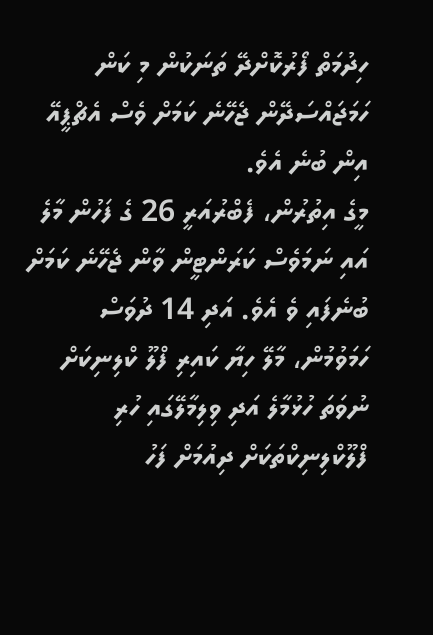ހިދުމަތް ފޯރުކޮށްދޭ ތަނަކުން މި ކަން ހަމަޖައްސަދޭން ޖެހޭނެ ކަމަށް ވެސް އެޗްޕީއޭ އިން ބުނެ އެވެ.
މީގެ އިތުރުން، ފެބްރުއަރީ 26 ގެ ފަހުން މާލެ އައި ނަމަވެސް ކަރަންޓީން ވާން ޖެހޭނެ ކަމަށް ބުނެފައި ވެ އެވެ. އަދި 14 ދުވަސް ހަމަވުމުން، މާލޭ ހިޔާ ކައިރި ފްލޫ ކްލިނިކަށް ނުވަތަ ހުޅުމާލެ އަދި ވިލިމާލޭގައި ހުރި ފްލޫކްލިނިކްތަކަށް ދިއުމަށް ފަހު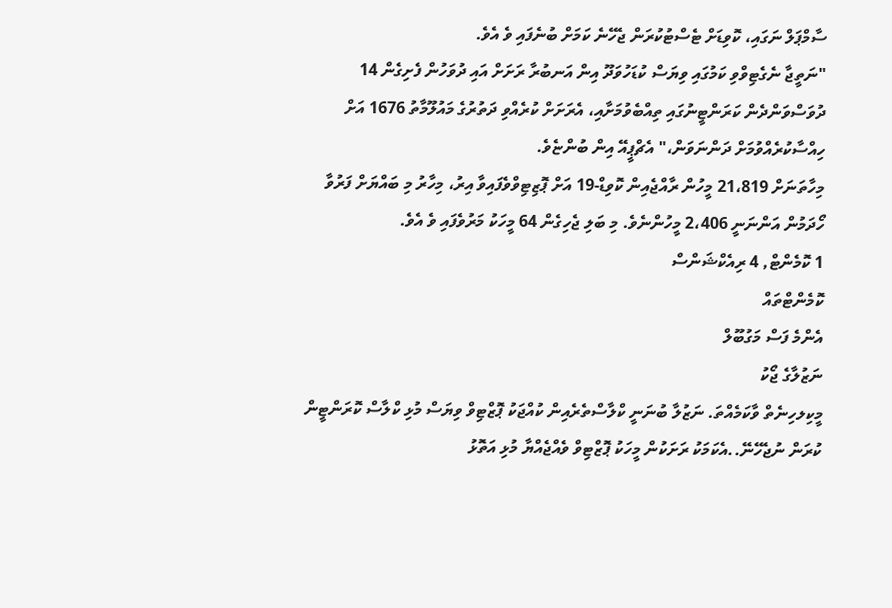ސާމްޕަލް ނަގައި، ކޮވިޑަށް ޓެސްޓުކުރަން ޖެހޭނެ ކަމަށް ބުނެފައި ވެ އެވެ.
"ނަތީޖާ ނެގެޓިވްވި ކަމުގައި ވިޔަސް ކުޑަހުވަދޫ އިން އަނބުރާ ރަށަށް އައި ދުވަހުން ފެށިގެން 14 ދުވަސްވަންދެން ކަރަންޓީނުގައި ތިއްބެވުމަށާއި، އެރަށަށް ކުރެއްވި ދަތުރުގެ މައުލޫމާތު 1676 އަށް ހިއްސާކުރެއްވުމަށް ދަންނަވަން،" އެޗްޕީއޭ އިން ބުންޏެވެ.
މިހާތަނަށް 21،819 މީހުން ރާއްޖެއިން ކޮވިޑް-19 އަށް ޕޮޒިޓިވްވެފައިވާ އިރު، މިހާރު މި ބައްޔަށް ފަރުވާ ހޯދަމުން އަންނަނީ 2،406 މީހުންނެވެ. މި ބަލި ޖެހިގެން 64 މީހަކު މަރުވެފައި ވެ އެވެ.
1 ކޮމެންޓް, 4 ރިއެކްޝަންސް
ކޮމެންޓްތައް
އެންމެ ފަސް މަގުބޫލް
ނަޒުލާގެ ޖޯކު
މީކިލހިނެތް ވާކަމެއްތަ. ނަޒުލާ ބުނަނީ ކްލާސްތެރެއިން ކުއްޖަކު ޕޮޒްޓިވް ވިޔަސް މުޅި ކްލާސް ކޮރަންޓީން ކުރަން ނުޖެހޭނޭ..އެކަމަކު ރަށަކުން މީހަކު ޕޮޒްޓިވް ވެއްޖެއްޔާ މުޅި އަތޮޅު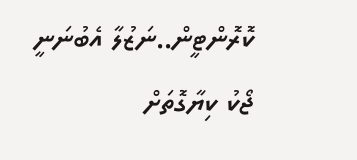ކޮރޮންޓީން..ނަޒުލާ އެބުނަނީ ޖޯކު ކިޔާގޮތަށް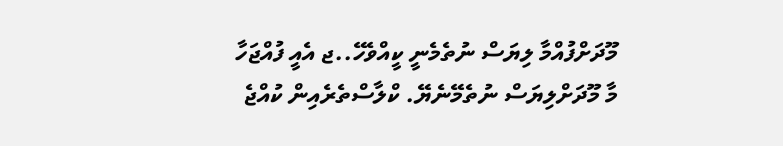މޫދަށްފުއްމާ ލިޔަސް ނުތެމެނީ ކީއްވެހޭ..ޖ އެއީ ފުއްޖަހާ މާ މޫދަށްލިޔަސް ނުތެމޭނެޔޭ. ކްލާސްތެރެއިން ކުއްޖެ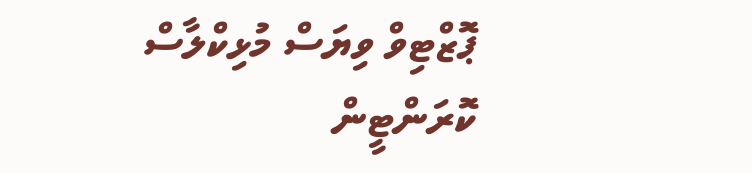ޕޮޒްޓިވް ވިޔަސް މުޅިކްލާސް ކޮރަންޓީން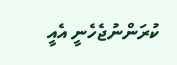ކުރަންނުޖެހެނީ އެއީ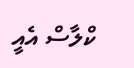ކްލާސް އެއީ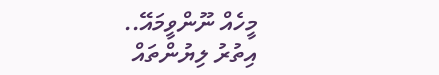މީހެއް ނޫންވީމައޭ..
އިތުރު ލިޔުންތައް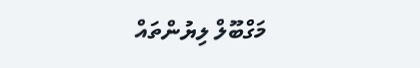މަގްބޫލް ލިޔުންތައް